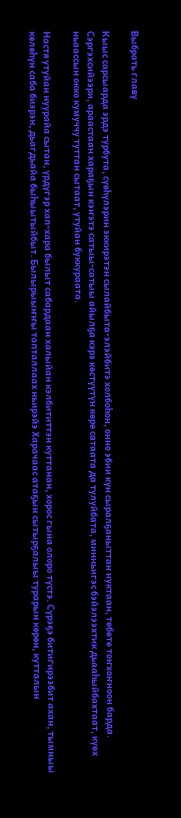Выбрать главу

Кыыс сарсыарда эрдэ турбута, сүөһүлэрин эккирэтэн сылайбыта-элэйбитэ холбоһон, онно эбии күн сыралҕаныттан нуктаан, төбөтө тоҥхоҥноон барда. Сэргэхсийээри, араастаан хараҕын кэҥэтэ сатыы-сатыы айылҕа кэрэ көстүүтүн көрө сатаата да тулуйбата, минньигэс бэйэлээхтик дьааһыйбахтаат, күөх ньаассын окко кумуччу туттан сытаат, утуйан буккураата.

Настя утуйан нуурайа сытан, үрдүгэр хап-хара былыт сабардаан халыйан кэлбититтэн куттанан, хорос гына олоро түстэ. Сүрэҕэ битигирээбит ахан, тымныы көлөһүн саба биэрэн, дьагдьайа быһыытыйбыт. Былырыыҥҥы тапталлаах ньирэйэ Харачаас атаҕын сытырҕалыы турарын көрөн, кутталын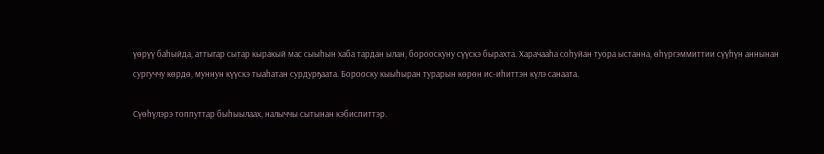үөрүү баһыйда, аттыгар сытар кыракый мас сыыһын хаба тардан ылан, борооскуну сүүскэ бырахта. Харачааһа соһуйан туора ыстанна, өһүргэммиттии сүүһүн аннынан сургуччу көрдө, муннун күүскэ тыаһатан сурдурҕаата. Борооску кыыһыран турарын көрөн ис-иһиттэн күлэ санаата.

Сүөһүлэрэ топпуттар быһыылаах, налыччы сытынан кэбиспиттэр.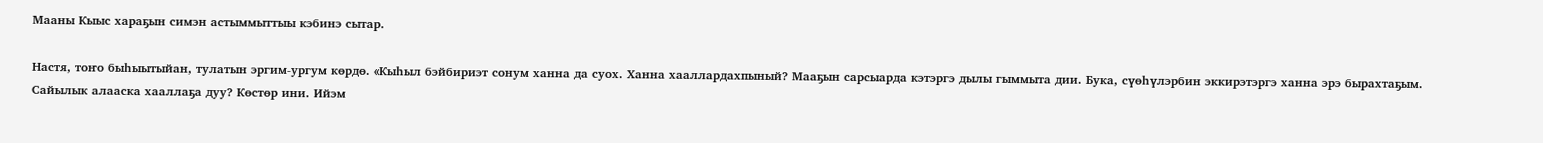Мааны Кыыс хараҕын симэн астыммыттыы кэбинэ сытар.

Настя, тоҥо быһыытыйан, тулатын эргим-ургум көрдө. «Кыһыл бэйбириэт сонум ханна да суох. Ханна хааллардахпыный? Мааҕын сарсыарда кэтэргэ дылы гыммыта дии. Бука, сүөһүлэрбин эккирэтэргэ ханна эрэ бырахтаҕым. Сайылык алааска хааллаҕа дуу? Көстөр ини. Ийэм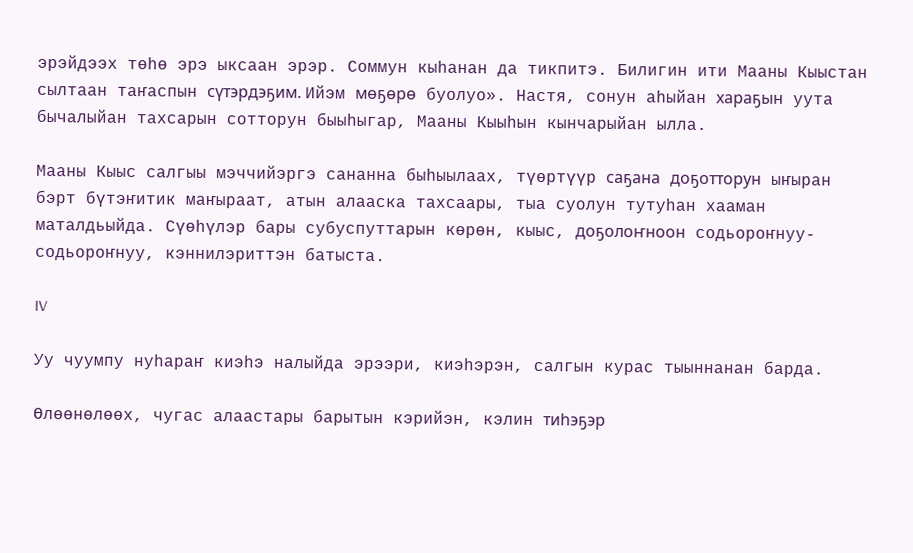эрэйдээх төһө эрэ ыксаан эрэр. Соммун кыһанан да тикпитэ. Билигин ити Мааны Кыыстан сылтаан таҥаспын сүтэрдэҕим. Ийэм мөҕөрө буолуо». Настя, сонун аһыйан хараҕын уута бычалыйан тахсарын сотторун быыһыгар, Мааны Кыыһын кынчарыйан ылла.

Мааны Кыыс салгыы мэччийэргэ сананна быһыылаах, түөртүүр саҕана доҕотторун ыҥыран бэрт бүтэҥитик маҥыраат, атын алааска тахсаары, тыа суолун тутуһан хааман маталдьыйда. Сүөһүлэр бары субуспуттарын көрөн, кыыс, доҕолоҥноон содьороҥнуу-содьороҥнуу, кэннилэриттэн батыста.

IV

Уу чуумпу нуһараҥ киэһэ налыйда эрээри, киэһэрэн, салгын курас тыыннанан барда.

Өлөөнөлөөх, чугас алаастары барытын кэрийэн, кэлин тиһэҕэр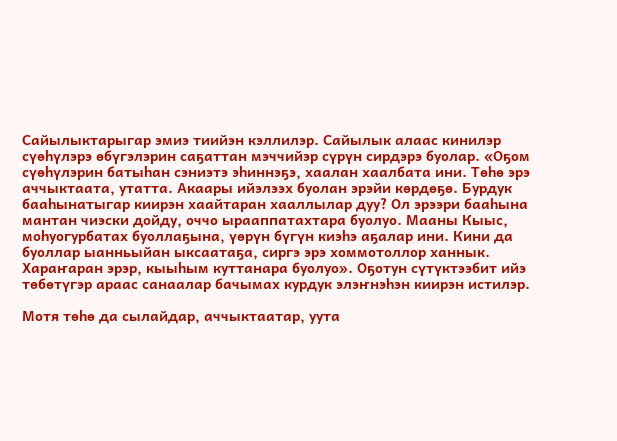Сайылыктарыгар эмиэ тиийэн кэллилэр. Сайылык алаас кинилэр сүөһүлэрэ өбүгэлэрин саҕаттан мэччийэр сүрүн сирдэрэ буолар. «Оҕом сүөһүлэрин батыһан сэниэтэ эһиннэҕэ, хаалан хаалбата ини. Төһө эрэ аччыктаата, утатта. Акаары ийэлээх буолан эрэйи көрдөҕө. Бурдук бааһынатыгар киирэн хаайтаран хааллылар дуу? Ол эрээри бааһына мантан чиэски дойду, оччо ырааппатахтара буолуо. Мааны Кыыс, моһуогурбатах буоллаҕына, үөрүн бүгүн киэһэ аҕалар ини. Кини да буоллар ыанньыйан ыксаатаҕа, сиргэ эрэ хоммотоллор ханнык. Хараҥаран эрэр, кыыһым куттанара буолуо». Оҕотун сүтүктээбит ийэ төбөтүгэр араас санаалар бачымах курдук элэҥнэһэн киирэн истилэр.

Мотя төһө да сылайдар, аччыктаатар, уута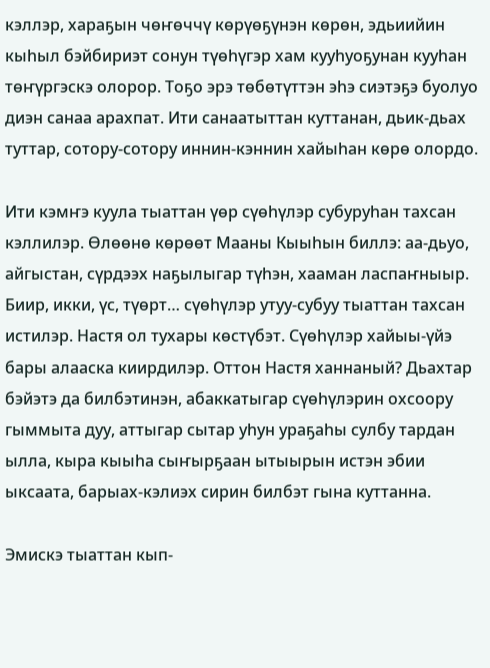кэллэр, хараҕын чөҥөччү көрүөҕүнэн көрөн, эдьиийин кыһыл бэйбириэт сонун түөһүгэр хам кууһуоҕунан кууһан төҥүргэскэ олорор. Тоҕо эрэ төбөтүттэн эһэ сиэтэҕэ буолуо диэн санаа арахпат. Ити санаатыттан куттанан, дьик-дьах туттар, сотору-сотору иннин-кэннин хайыһан көрө олордо.

Ити кэмҥэ куула тыаттан үөр сүөһүлэр субуруһан тахсан кэллилэр. Өлөөнө көрөөт Мааны Кыыһын биллэ: аа-дьуо, айгыстан, сүрдээх наҕылыгар түһэн, хааман ласпаҥныыр. Биир, икки, үс, түөрт… сүөһүлэр утуу-субуу тыаттан тахсан истилэр. Настя ол тухары көстүбэт. Сүөһүлэр хайыы-үйэ бары алааска киирдилэр. Оттон Настя ханнаный? Дьахтар бэйэтэ да билбэтинэн, абаккатыгар сүөһүлэрин охсоору гыммыта дуу, аттыгар сытар уһун ураҕаһы сулбу тардан ылла, кыра кыыһа сыҥырҕаан ытыырын истэн эбии ыксаата, барыах-кэлиэх сирин билбэт гына куттанна.

Эмискэ тыаттан кып-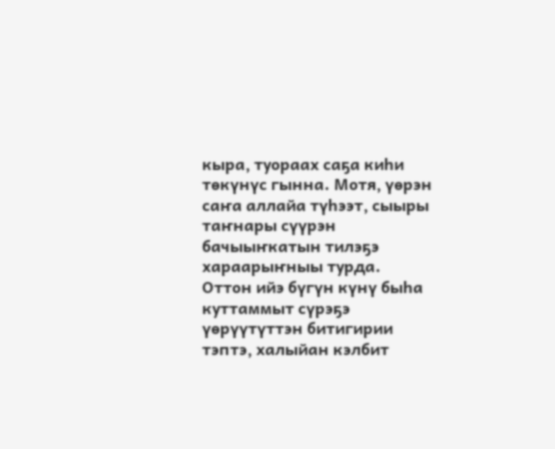кыра, туораах саҕа киһи төкүнүс гынна. Мотя, үөрэн саҥа аллайа түһээт, сыыры таҥнары сүүрэн бачыыҥкатын тилэҕэ хараарыҥныы турда. Оттон ийэ бүгүн күнү быһа куттаммыт сүрэҕэ үөрүүтүттэн битигирии тэптэ, халыйан кэлбит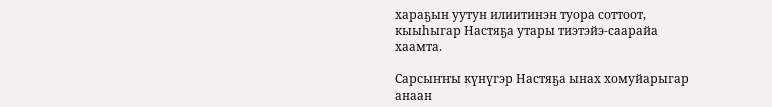хараҕын уутун илиитинэн туора соттоот, кыыһыгар Настяҕа утары тиэтэйэ-саарайа хаамта.

Сарсыҥҥы күнүгэр Настяҕа ынах хомуйарыгар анаан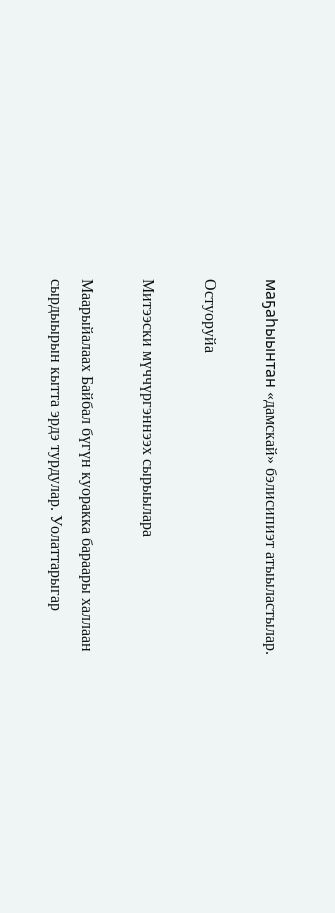маҕаһыынтан «дамскай» бэлисипиэт атыыластылар.

Остуоруйа

Митээски мүччүргэннээх сырыылара

Маарыйалаах Байбал бүгүн куоракка бараары халлаан сырдыырын кытта эрдэ турдулар. Уолаттарыгар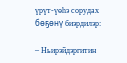үрүт-үөһэ сорудах бөҕөнү биэрдилэр:

– Ньирэйдэргитин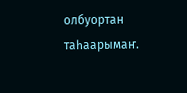олбуортан таһаарымаҥ.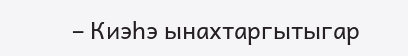– Киэһэ ынахтаргытыгар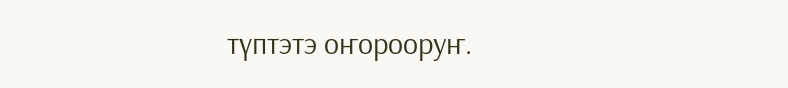түптэтэ оҥорооруҥ.